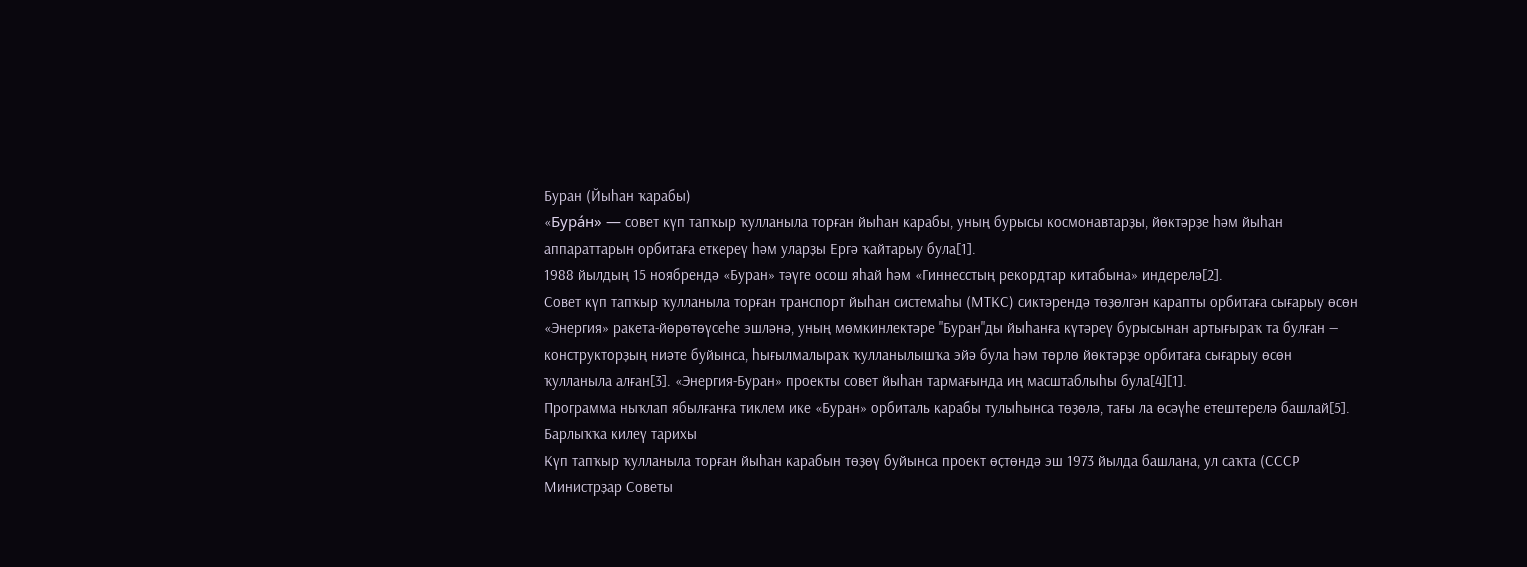Буран (Йыһан ҡарабы)
«Бура́н» — совет күп тапҡыр ҡулланыла торған йыһан карабы, уның бурысы космонавтарҙы, йөктәрҙе һәм йыһан аппараттарын орбитаға еткереү һәм уларҙы Ергә ҡайтарыу була[1].
1988 йылдың 15 ноябрендә «Буран» тәүге осош яһай һәм «Гиннесстың рекордтар китабына» индерелә[2].
Совет күп тапҡыр ҡулланыла торған транспорт йыһан системаһы (МТКС) сиктәрендә төҙөлгән карапты орбитаға сығарыу өсөн «Энергия» ракета-йөрөтөүсеһе эшләнә, уның мөмкинлектәре "Буран"ды йыһанға күтәреү бурысынан артығыраҡ та булған — конструкторҙың ниәте буйынса, һығылмалыраҡ ҡулланылышҡа эйә була һәм төрлө йөктәрҙе орбитаға сығарыу өсөн ҡулланыла алған[3]. «Энергия-Буран» проекты совет йыһан тармағында иң масштаблыһы була[4][1].
Программа ныҡлап ябылғанға тиклем ике «Буран» орбиталь карабы тулыһынса төҙөлә, тағы ла өсәүһе етештерелә башлай[5].
Барлыҡҡа килеү тарихы
Күп тапҡыр ҡулланыла торған йыһан карабын төҙөү буйынса проект өҫтөндә эш 1973 йылда башлана, ул саҡта (СССР Министрҙар Советы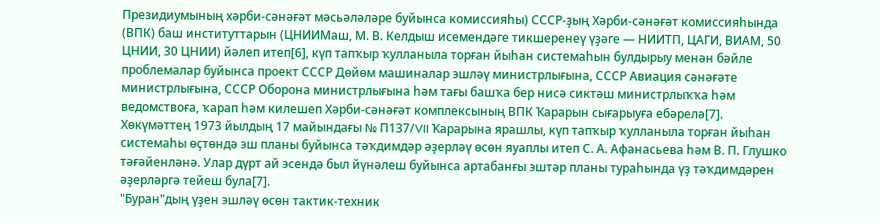Президиумының хәрби-сәнәғәт мәсьәләләре буйынса комиссияһы) СССР-ҙың Хәрби-сәнәғәт комиссияһында (ВПК) баш институттарын (ЦНИИМаш, М. В. Келдыш исемендәге тикшеренеү үҙәге — НИИТП, ЦАГИ, ВИАМ, 50 ЦНИИ, 30 ЦНИИ) йәлеп итеп[6], күп тапҡыр ҡулланыла торған йыһан системаһын булдырыу менән бәйле проблемалар буйынса проект СССР Дөйөм машиналар эшләү министрлығына, СССР Авиация сәнәғәте министрлығына, СССР Оборона министрлығына һәм тағы башҡа бер нисә сиктәш министрлыҡҡа һәм ведомствоға, ҡарап һәм килешеп Хәрби-сәнәғәт комплексының ВПК Ҡарарын сығарыуға ебәрелә[7].
Хөкүмәттең 1973 йылдың 17 майындағы № П137/VII Ҡарарына ярашлы, күп тапҡыр ҡулланыла торған йыһан системаһы өҫтөндә эш планы буйынса тәҡдимдәр әҙерләү өсөн яуаплы итеп С. А. Афанасьева һәм В. П. Глушко тәғәйенләнә. Улар дүрт ай эсендә был йүнәлеш буйынса артабанғы эштәр планы тураһында үҙ тәҡдимдәрен әҙерләргә тейеш була[7].
"Буран"дың үҙен эшләү өсөн тактик-техник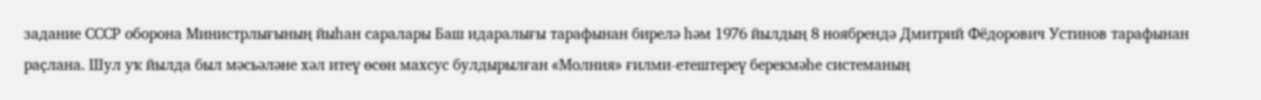задание СССР оборона Министрлығының йыһан саралары Баш идаралығы тарафынан бирелә һәм 1976 йылдың 8 ноябрендә Дмитрий Фёдорович Устинов тарафынан раҫлана. Шул уҡ йылда был мәсьәләне хәл итеү өсөн махсус булдырылған «Молния» ғилми-етештереү берекмәһе системаның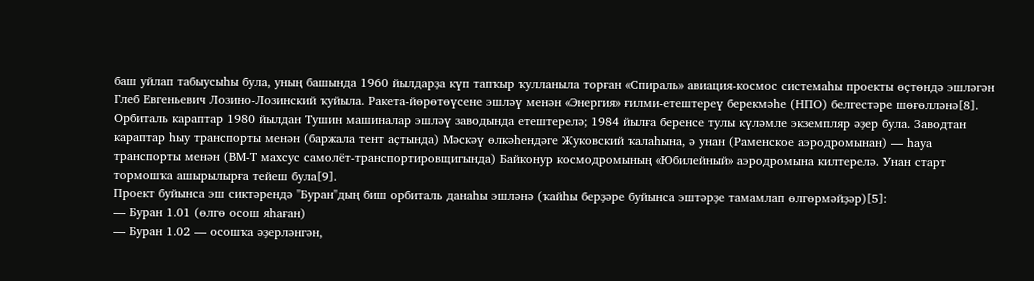баш уйлап табыусыһы була, уның башында 1960 йылдарҙа күп тапҡыр ҡулланыла торған «Спираль» авиация-космос системаһы проекты өҫтөндә эшләгән Глеб Евгеньевич Лозино-Лозинский ҡуйыла. Ракета-йөрөтөүсене эшләү менән «Энергия» ғилми-етештереү берекмәһе (НПО) белгестәре шөғөлләнә[8].
Орбиталь караптар 1980 йылдан Тушин машиналар эшләү заводында етештерелә; 1984 йылға беренсе тулы күләмле экземпляр әҙер була. Заводтан караптар һыу транспорты менән (баржала тент аҫтында) Мәскәү өлкәһендәге Жуковский ҡалаһына, ә унан (Раменское аэродромынан) — һауа транспорты менән (ВМ-Т махсус самолёт-транспортировщигында) Байконур космодромының «Юбилейный» аэродромына килтерелә. Унан старт тормошҡа ашырылырға тейеш була[9].
Проект буйынса эш сиктәрендә "Буран"дың биш орбиталь данаһы эшләнә (ҡайһы берҙәре буйынса эштәрҙе тамамлап өлгөрмәйҙәр)[5]:
— Буран 1.01 (өлгө осош яһаған)
— Буран 1.02 — осошҡа әҙерләнгән,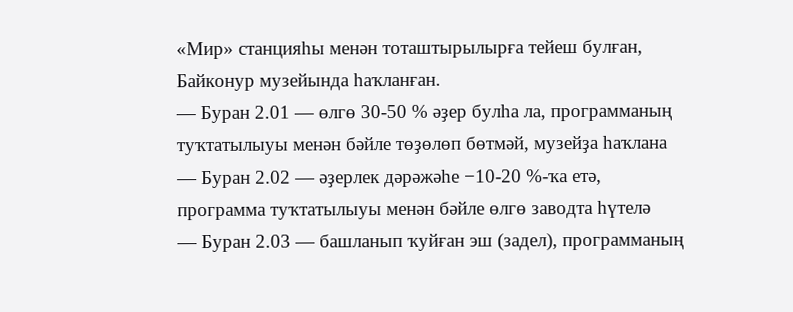«Мир» станцияһы менән тоташтырылырға тейеш булған, Байконур музейында һаҡланған.
— Буран 2.01 — өлгө 30-50 % әҙер булһа ла, программаның туҡтатылыуы менән бәйле төҙөлөп бөтмәй, музейҙа һаҡлана
— Буран 2.02 — әҙерлек дәрәжәһе −10-20 %-ҡа етә, программа туҡтатылыуы менән бәйле өлгө заводта һүтелә
— Буран 2.03 — башланып ҡуйған эш (задел), программаның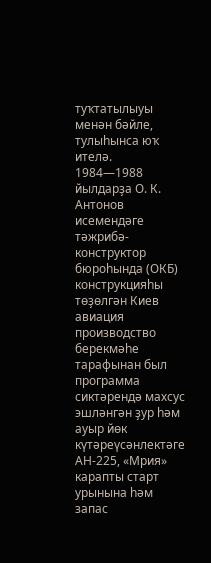туҡтатылыуы менән бәйле, тулыһынса юҡ ителә.
1984—1988 йылдарҙа О. К. Антонов исемендәге тәжрибә-конструктор бюроһында (ОКБ) конструкцияһы төҙөлгән Киев авиация производство берекмәһе тарафынан был программа сиктәрендә махсус эшләнгән ҙур һәм ауыр йөк күтәреүсәнлектәге АН-225, «Мрия» карапты старт урынына һәм запас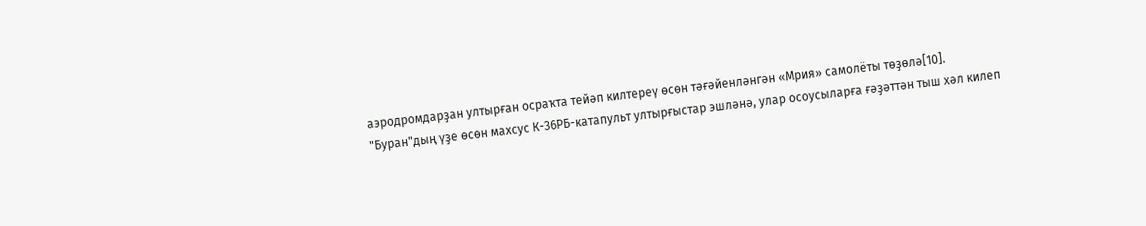аэродромдарҙан ултырған осраҡта тейәп килтереү өсөн тәғәйенләнгән «Мрия» самолёты төҙөлә[10].
"Буран"дың үҙе өсөн махсус К-36РБ-катапульт ултырғыстар эшләнә, улар осоусыларға ғәҙәттән тыш хәл килеп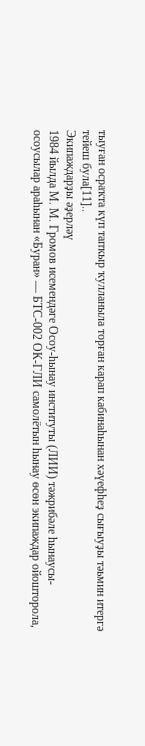тыуған осраҡта күп тапҡыр ҡулланыла торған карап кабинаһынан хәүефһеҙ сығыуҙы тәьмин итергә тейеш була[11]..
Экипаждарҙы әҙерләү
1984 йылда М. М. Громов исемендәге Осоу-һынау институты (ЛИИ) тәжрибәле һынаусы-осоусылар араһынан «Буран» — БТС-002 ОК-ГЛИ самолётын һынау өсөн экипаждар ойошторола,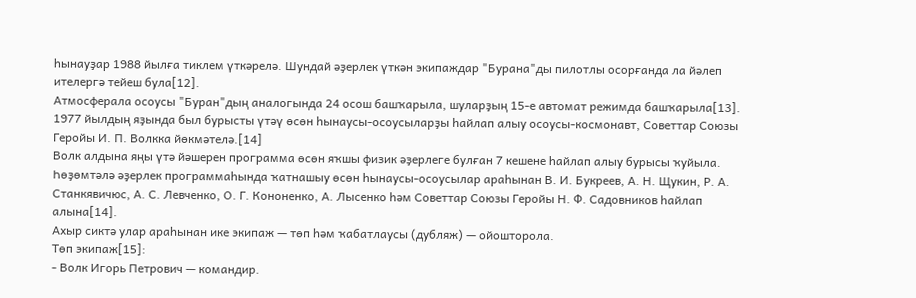һынауҙар 1988 йылға тиклем үткәрелә. Шундай әҙерлек үткән экипаждар "Бурана"ды пилотлы осорғанда ла йәлеп ителергә тейеш була[12].
Атмосферала осоусы "Буран"дың аналогында 24 осош башҡарыла, шуларҙың 15-е автомат режимда башҡарыла[13].
1977 йылдың яҙында был бурысты үтәү өсөн һынаусы-осоусыларҙы һайлап алыу осоусы-космонавт, Советтар Союзы Геройы И. П. Волкка йөкмәтелә.[14]
Волк алдына яңы үтә йәшерен программа өсөн яҡшы физик әҙерлеге булған 7 кешене һайлап алыу бурысы ҡуйыла. Һөҙөмтәлә әҙерлек программаһында ҡатнашыу өсөн һынаусы-осоусылар араһынан В. И. Букреев, А. Н. Щукин, Р. А. Станкявичюс, А. С. Левченко, О. Г. Кононенко, А. Лысенко һәм Советтар Союзы Геройы Н. Ф. Садовников һайлап алына[14].
Ахыр сиктә улар араһынан ике экипаж — төп һәм ҡабатлаусы (дубляж) — ойошторола.
Төп экипаж[15]:
- Волк Игорь Петрович — командир.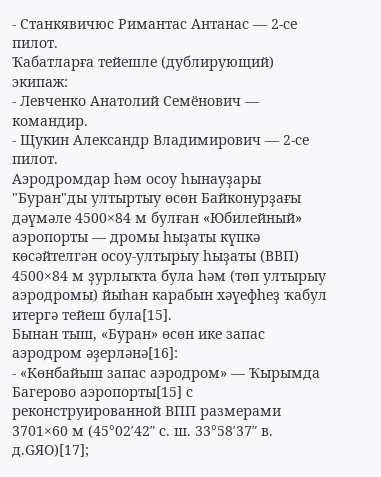- Станкявичюс Римантас Антанас — 2-се пилот.
Ҡабатларға тейешле (дублирующий) экипаж:
- Левченко Анатолий Семёнович — командир.
- Щукин Александр Владимирович — 2-се пилот.
Аэродромдар һәм осоу һынауҙары
"Буран"ды ултыртыу өсөн Байконурҙағы дәүмәле 4500×84 м булған «Юбилейный» аэропорты — дромы һыҙаты күпкә көсәйтелгән осоу-ултырыу һыҙаты (ВВП) 4500×84 м ҙурлыҡта була һәм (төп ултырыу аэродромы) йыһан карабын хәүефһеҙ ҡабул итергә тейеш була[15].
Бынан тыш, «Буран» өсөн ике запас аэродром әҙерләнә[16]:
- «Көнбайыш запас аэродром» — Ҡырымда Багерово аэропорты[15] с реконструированной ВПП размерами 3701×60 м (45°02′42″ с. ш. 33°58′37″ в. д.GЯO)[17];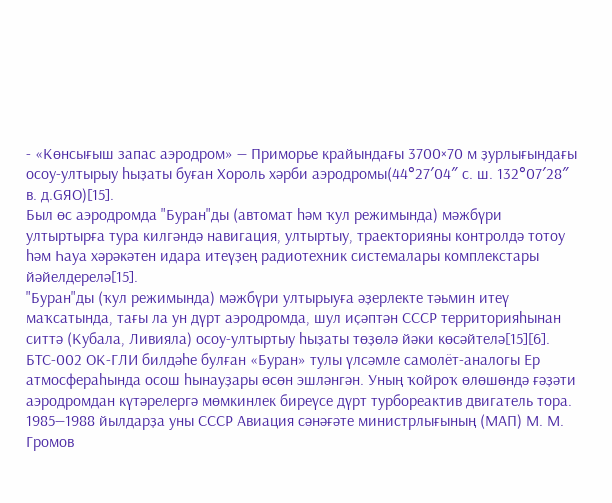- «Көнсығыш запас аэродром» — Приморье крайындағы 3700×70 м ҙурлығындағы осоу-ултырыу һыҙаты буған Хороль хәрби аэродромы(44°27′04″ с. ш. 132°07′28″ в. д.GЯO)[15].
Был өс аэродромда "Буран"ды (автомат һәм ҡул режимында) мәжбүри ултыртырға тура килгәндә навигация, ултыртыу, траекторияны контролдә тотоу һәм Һауа хәрәкәтен идара итеүҙең радиотехник системалары комплекстары йәйелдерелә[15].
"Буран"ды (ҡул режимында) мәжбүри ултырыуға әҙерлекте тәьмин итеү маҡсатында, тағы ла ун дүрт аэродромда, шул иҫәптән СССР территорияһынан ситтә (Кубала, Ливияла) осоу-ултыртыу һыҙаты төҙөлә йәки көсәйтелә[15][6].
БТС-002 ОК-ГЛИ билдәһе булған «Буран» тулы үлсәмле самолёт-аналогы Ер атмосфераһында осош һынауҙары өсөн эшләнгән. Уның ҡойроҡ өлөшөндә ғәҙәти аэродромдан күтәрелергә мөмкинлек биреүсе дүрт турбореактив двигатель тора. 1985—1988 йылдарҙа уны СССР Авиация сәнәғәте министрлығының (МАП) М. М. Громов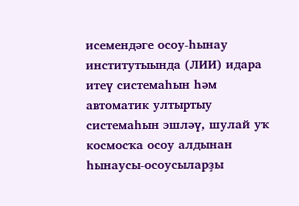исемендәге осоу-һынау институтыында (ЛИИ) идара итеү системаһын һәм автоматик ултыртыу системаһын эшләү, шулай уҡ космосҡа осоу алдынан һынаусы-осоусыларҙы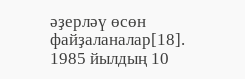әҙерләү өсөн файҙаланалар[18].
1985 йылдың 10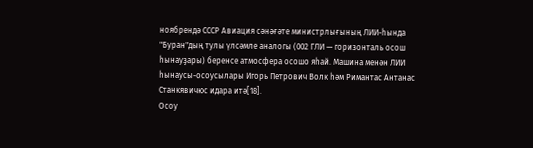ноябрендә СССР Авиация сәнәғәте министрлығының ЛИИ-һында "Буран"дың тулы үлсәмле аналогы (002 ГЛИ — горизонталь осош һынауҙары) беренсе атмосфера осошо яһай. Машина менән ЛИИ һынаусы-осоусылары Игорь Петрович Волк һәм Римантас Антанас Станкявичюс идара итә[18].
Осоу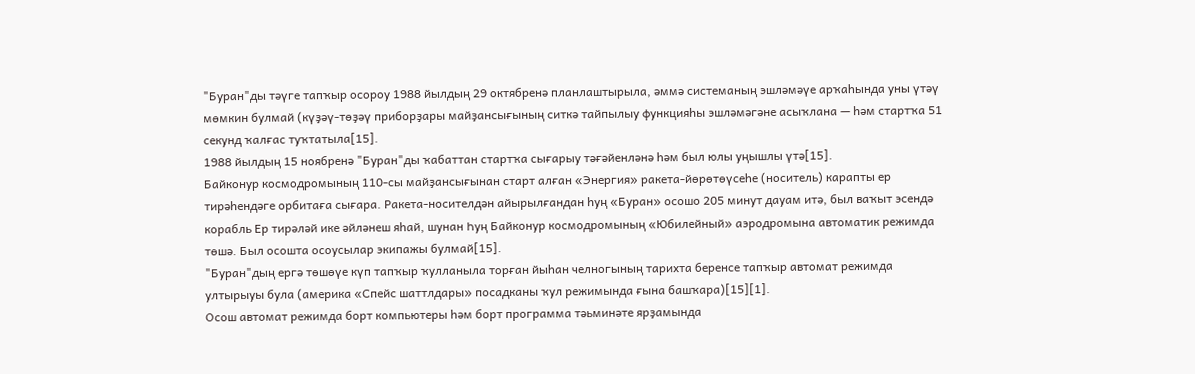"Буран"ды тәүге тапҡыр осороу 1988 йылдың 29 октябренә планлаштырыла, әммә системаның эшләмәүе арҡаһында уны үтәү мөмкин булмай (күҙәү-төҙәү приборҙары майҙансығының ситкә тайпылыу функцияһы эшләмәгәне асыҡлана — һәм стартҡа 51 секунд ҡалғас туҡтатыла[15].
1988 йылдың 15 ноябренә "Буран"ды ҡабаттан стартҡа сығарыу тәғәйенләнә һәм был юлы уңышлы үтә[15].
Байконур космодромының 110-сы майҙансығынан старт алған «Энергия» ракета-йөрөтөүсеһе (носитель) карапты ер тирәһендәге орбитаға сығара. Ракета-носителдән айырылғандан һуң «Буран» осошо 205 минут дауам итә, был ваҡыт эсендә корабль Ер тирәләй ике әйләнеш яһай, шунан Һуң Байконур космодромының «Юбилейный» аэродромына автоматик режимда төшә. Был осошта осоусылар экипажы булмай[15].
"Буран"дың ергә төшөүе күп тапҡыр ҡулланыла торған йыһан челногының тарихта беренсе тапҡыр автомат режимда ултырыуы була (америка «Спейс шаттлдары» посадканы ҡул режимында ғына башҡара)[15][1].
Осош автомат режимда борт компьютеры һәм борт программа тәьминәте ярҙамында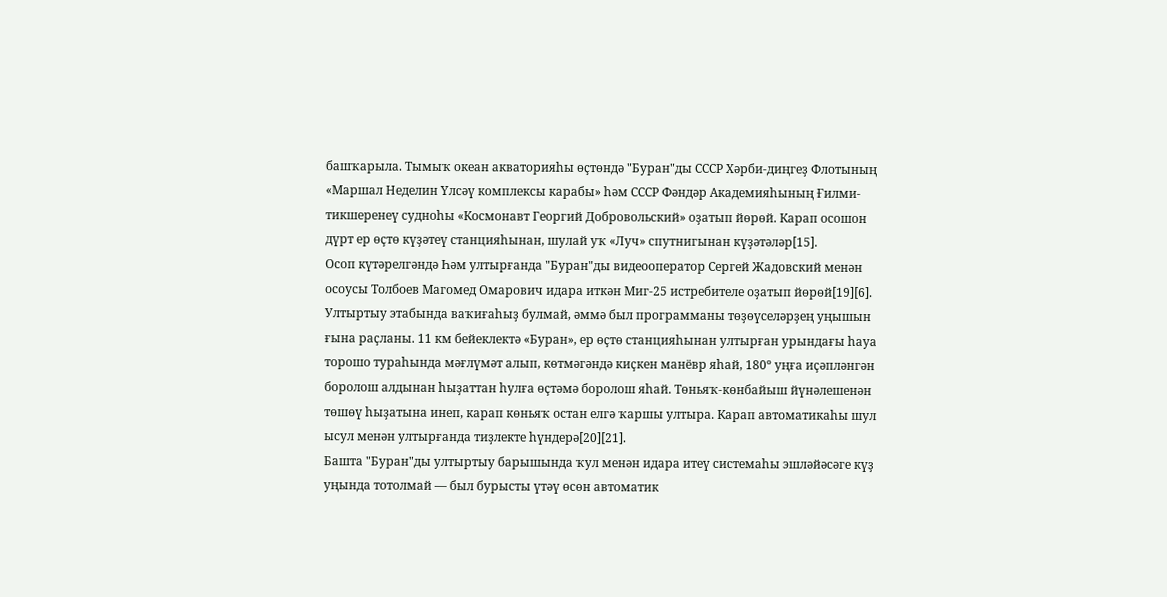башҡарыла. Тымыҡ океан акваторияһы өҫтөндә "Буран"ды СССР Хәрби-диңгеҙ Флотының «Маршал Неделин Үлсәү комплексы карабы» һәм СССР Фәндәр Академияһының Ғилми-тикшеренеү судноһы «Космонавт Георгий Добровольский» оҙатып йөрөй. Карап осошон дүрт ер өҫтө күҙәтеү станцияһынан, шулай уҡ «Луч» спутнигынан күҙәтәләр[15].
Осоп күтәрелгәндә Һәм ултырғанда "Буран"ды видеооператор Сергей Жадовский менән осоусы Толбоев Магомед Омарович идара иткән Миг-25 истребителе оҙатып йөрөй[19][6].
Ултыртыу этабында ваҡиғаһыҙ булмай, әммә был программаны төҙөүселәрҙең уңышын ғына раҫланы. 11 км бейеклектә «Буран», ер өҫтө станцияһынан ултырған урындағы һауа торошо тураһында мәғлүмәт алып, көтмәгәндә киҫкен манёвр яһай, 180º уңға иҫәпләнгән боролош алдынан һыҙаттан һулға өҫтәмә боролош яһай. Төньяҡ-көнбайыш йүнәлешенән төшөү һыҙатына инеп, карап көньяҡ остан елгә ҡаршы ултыра. Карап автоматикаһы шул ысул менән ултырғанда тиҙлекте һүндерә[20][21].
Башта "Буран"ды ултыртыу барышында ҡул менән идара итеү системаһы эшләйәсәге күҙ уңында тотолмай — был бурысты үтәү өсөн автоматик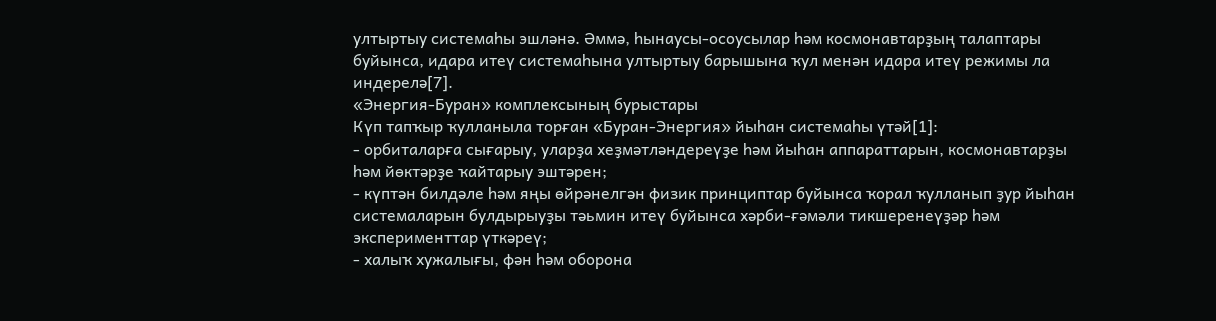ултыртыу системаһы эшләнә. Әммә, һынаусы-осоусылар һәм космонавтарҙың талаптары буйынса, идара итеү системаһына ултыртыу барышына ҡул менән идара итеү режимы ла индерелә[7].
«Энергия-Буран» комплексының бурыстары
Күп тапҡыр ҡулланыла торған «Буран-Энергия» йыһан системаһы үтәй[1]:
- орбиталарға сығарыу, уларҙа хеҙмәтләндереүҙе һәм йыһан аппараттарын, космонавтарҙы һәм йөктәрҙе ҡайтарыу эштәрен;
- күптән билдәле һәм яңы өйрәнелгән физик принциптар буйынса ҡорал ҡулланып ҙур йыһан системаларын булдырыуҙы тәьмин итеү буйынса хәрби-ғәмәли тикшеренеүҙәр һәм эксперименттар үткәреү;
- халыҡ хужалығы, фән һәм оборона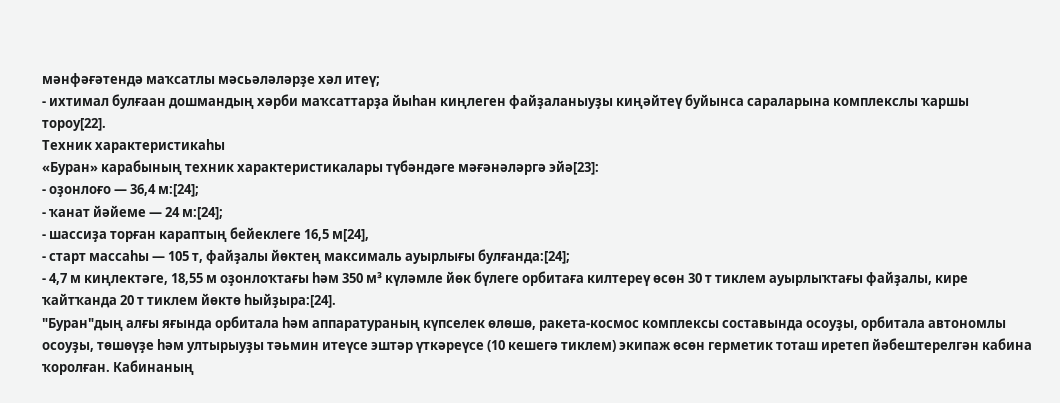мәнфәғәтендә маҡсатлы мәсьәләләрҙе хәл итеү;
- ихтимал булғаан дошмандың хәрби маҡсаттарҙа йыһан киңлеген файҙаланыуҙы киңәйтеү буйынса сараларына комплекслы ҡаршы тороу[22].
Техник характеристикаһы
«Буран» карабының техник характеристикалары түбәндәге мәғәнәләргә эйә[23]:
- оҙонлоғо — 36,4 м:[24];
- ҡанат йәйеме — 24 м:[24];
- шассиҙа торған караптың бейеклеге 16,5 м[24],
- старт массаһы — 105 т, файҙалы йөктең максималь ауырлығы булғанда:[24];
- 4,7 м киңлектәге, 18,55 м оҙонлоҡтағы һәм 350 м³ күләмле йөк бүлеге орбитаға килтереү өсөн 30 т тиклем ауырлыҡтағы файҙалы, кире ҡайтҡанда 20 т тиклем йөктө һыйҙыра:[24].
"Буран"дың алғы яғында орбитала һәм аппаратураның күпселек өлөшө, ракета-космос комплексы составында осоуҙы, орбитала автономлы осоуҙы, төшөүҙе һәм ултырыуҙы тәьмин итеүсе эштәр үткәреүсе (10 кешегә тиклем) экипаж өсөн герметик тоташ иретеп йәбештерелгән кабина ҡоролған. Кабинаның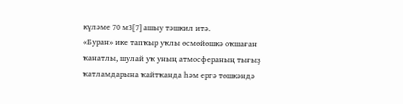күләме 70 м3[7] ашыу тәшкил итә.
«Буран» ике тапҡыр уҡлы өсмөйөшкә оҡшаған ҡанатлы, шулай уҡ уның атмосфераның тығыҙ ҡатламдарына ҡайтҡанда һәм ергә төшкәндә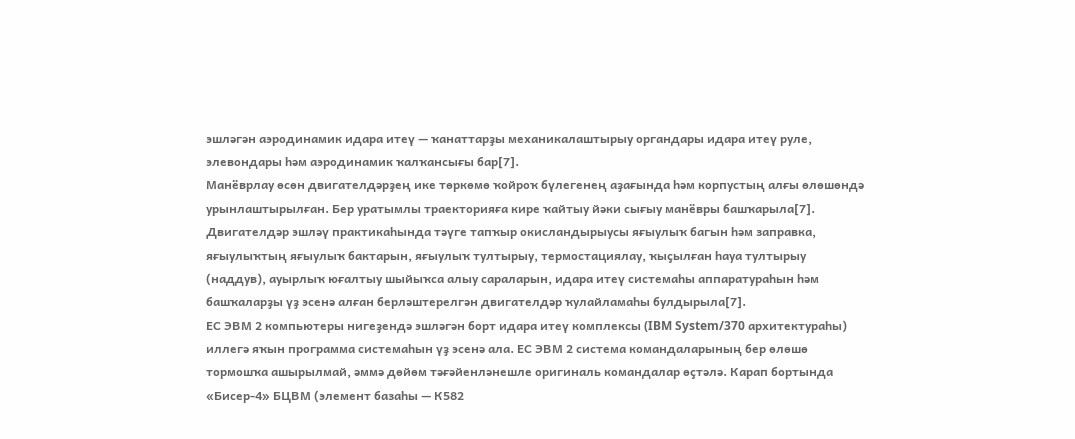эшләгән аэродинамик идара итеү — ҡанаттарҙы механикалаштырыу органдары идара итеү руле, элевондары һәм аэродинамик ҡалҡансығы бар[7].
Манёврлау өсөн двигателдәрҙең ике төркөмө ҡойроҡ бүлегенең аҙағында һәм корпустың алғы өлөшөндә урынлаштырылған. Бер уратымлы траекторияға кире ҡайтыу йәки сығыу манёвры башҡарыла[7].
Двигателдәр эшләү практикаһында тәүге тапҡыр окисландырыусы яғыулыҡ багын һәм заправка, яғыулыҡтың яғыулыҡ бактарын, яғыулыҡ тултырыу, термостациялау, ҡыҫылған һауа тултырыу (наддув), ауырлыҡ юғалтыу шыйыҡса алыу сараларын, идара итеү системаһы аппаратураһын һәм башҡаларҙы үҙ эсенә алған берләштерелгән двигателдәр ҡулайламаһы булдырыла[7].
ЕС ЭВМ 2 компьютеры нигеҙендә эшләгән борт идара итеү комплексы (IBM System/370 архитектураһы) иллегә яҡын программа системаһын үҙ эсенә ала. ЕС ЭВМ 2 система командаларының бер өлөшө тормошҡа ашырылмай, әммә дөйөм тәғәйенләнешле оригиналь командалар өҫтәлә. Карап бортында «Бисер-4» БЦВМ (элемент базаһы — К582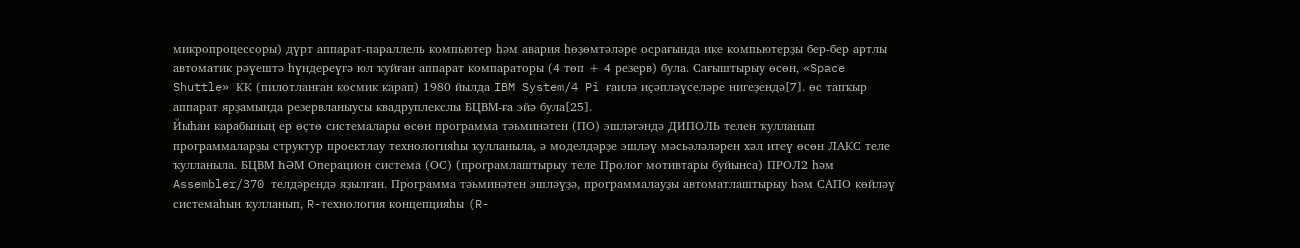микропроцессоры) дүрт аппарат-параллель компьютер һәм авария һөҙөмтәләре осрағында ике компьютерҙы бер-бер артлы автоматик рәүештә һүндереүгә юл ҡуйған аппарат компараторы (4 төп + 4 резерв) була. Сағыштырыу өсөн, «Space Shuttle» КК (пилотланған космик карап) 1980 йылда IBM System/4 Pi ғаилә иҫәпләүселәре нигеҙендә[7]. өс тапҡыр аппарат ярҙамында резервланыусы квадруплекслы БЦВМ-ға эйә була[25].
Йыһан карабының ер өҫтө системалары өсөн программа тәьминәтен (ПО) эшләгәндә ДИПОЛЬ телен ҡулланып программаларҙы структур проектлау технологияһы ҡулланыла, ә моделдәрҙе эшләү мәсьәләләрен хәл итеү өсөн ЛАКС теле ҡулланыла. БЦВМ ҺӘМ Операцион система (ОС) (програмлаштырыу теле Пролог мотивтары буйынса) ПРОЛ2 һәм Assembler/370 телдәрендә яҙылған. Программа тәьминәтен эшләүҙә, программалауҙы автоматлаштырыу һәм САПО көйләү системаһын ҡулланып, R-технология концепцияһы (R-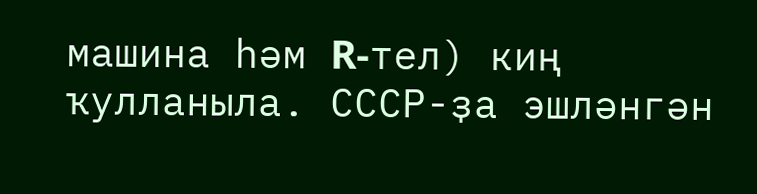машина һәм R-тел) киң ҡулланыла. СССР-ҙа эшләнгән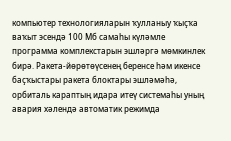компьютер технологияларын ҡулланыу ҡыҫҡа ваҡыт эсендә 100 Мб самаһы күләмле программа комплекстарын эшләргә мөмкинлек бирә. Ракета-йөрөтөүсенең беренсе һәм икенсе баҫҡыстары ракета блоктары эшләмәһә, орбиталь караптың идара итеү системаһы уның авария хәлендә автоматик режимда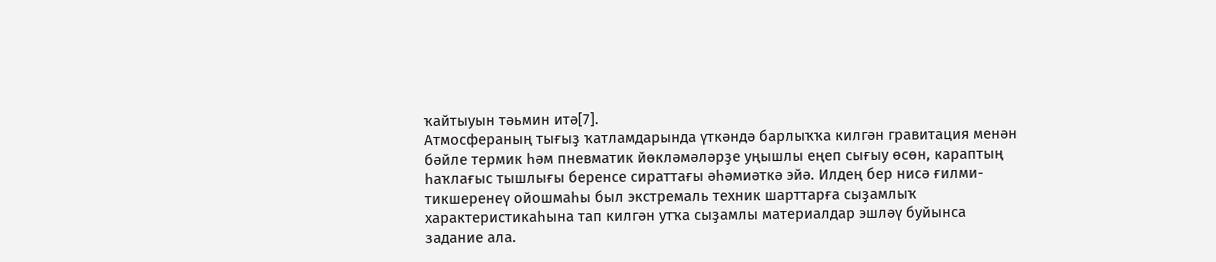ҡайтыуын тәьмин итә[7].
Атмосфераның тығыҙ ҡатламдарында үткәндә барлыҡҡа килгән гравитация менән бәйле термик һәм пневматик йөкләмәләрҙе уңышлы еңеп сығыу өсөн, караптың һаҡлағыс тышлығы беренсе сираттағы әһәмиәткә эйә. Илдең бер нисә ғилми-тикшеренеү ойошмаһы был экстремаль техник шарттарға сыҙамлыҡ характеристикаһына тап килгән утҡа сыҙамлы материалдар эшләү буйынса задание ала.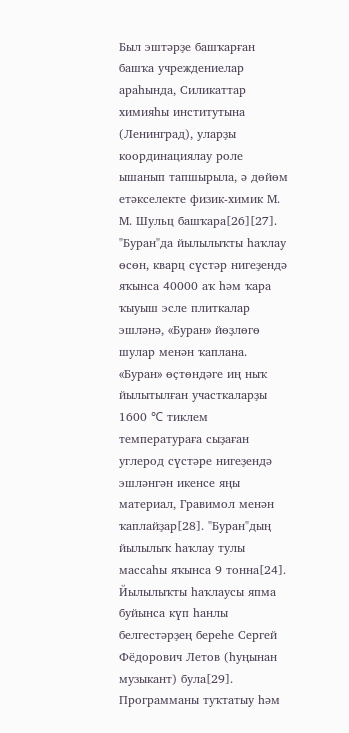Был эштәрҙе башҡарған башҡа учреждениелар араһында, Силикаттар химияһы институтына (Ленинград), уларҙы координациялау роле ышанып тапшырыла, ә дөйөм етәкселекте физик-химик М. М. Шульц башҡара[26][27].
"Буран"да йылылыҡты һаҡлау өсөн, кварц сүстәр нигеҙендә яҡынса 40000 аҡ һәм ҡара ҡыуыш эсле плиткалар эшләнә, «Буран» йөҙлөгө шулар менән ҡаплана. «Буран» өҫтөндәге иң ныҡ йылытылған участкаларҙы 1600 ℃ тиклем температураға сыҙаған углерод сүстәре нигеҙендә эшләнгән икенсе яңы материал, Гравимол менән ҡаплайҙар[28]. "Буран"дың йылылыҡ һаҡлау тулы массаһы яҡынса 9 тонна[24].
Йылылыҡты һаҡлаусы япма буйынса күп һанлы белгестәрҙең береһе Сергей Фёдорович Летов (һуңынан музыкант) була[29].
Программаны туҡтатыу һәм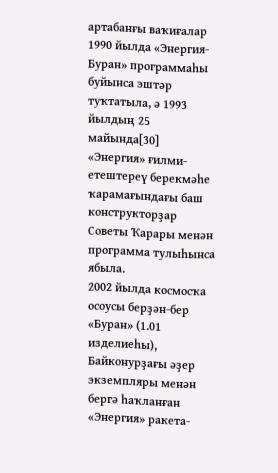артабанғы ваҡиғалар
1990 йылда «Энергия-Буран» программаһы буйынса эштәр туҡтатыла, ә 1993 йылдың 25 майында[30] «Энергия» ғилми-етештереү берекмәһе ҡарамағындағы баш конструкторҙар Советы Ҡарары менән программа тулыһынса ябыла.
2002 йылда космосҡа осоусы берҙән-бер «Буран» (1.01 изделиеһы), Байконурҙағы әҙер экземпляры менән бергә һаҡланған «Энергия» ракета-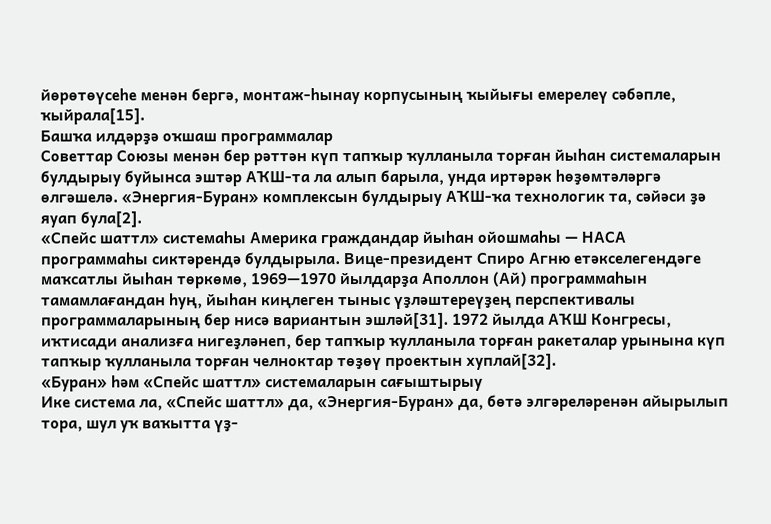йөрөтөүсеһе менән бергә, монтаж-һынау корпусының ҡыйығы емерелеү сәбәпле, ҡыйрала[15].
Башҡа илдәрҙә оҡшаш программалар
Советтар Союзы менән бер рәттән күп тапҡыр ҡулланыла торған йыһан системаларын булдырыу буйынса эштәр АҠШ-та ла алып барыла, унда иртәрәк һөҙөмтәләргә өлгәшелә. «Энергия-Буран» комплексын булдырыу АҠШ-ҡа технологик та, сәйәси ҙә яуап була[2].
«Спейс шаттл» системаһы Америка граждандар йыһан ойошмаһы — НАСА программаһы сиктәрендә булдырыла. Вице-президент Спиро Агню етәкселегендәге маҡсатлы йыһан төркөмө, 1969—1970 йылдарҙа Аполлон (Ай) программаһын тамамлағандан һуң, йыһан киңлеген тыныс үҙләштереүҙең перспективалы программаларының бер нисә вариантын эшләй[31]. 1972 йылда АҠШ Конгресы, иҡтисади анализға нигеҙләнеп, бер тапҡыр ҡулланыла торған ракеталар урынына күп тапҡыр ҡулланыла торған челноктар төҙөү проектын хуплай[32].
«Буран» һәм «Спейс шаттл» системаларын сағыштырыу
Ике система ла, «Спейс шаттл» да, «Энергия-Буран» да, бөтә элгәреләренән айырылып тора, шул уҡ ваҡытта үҙ-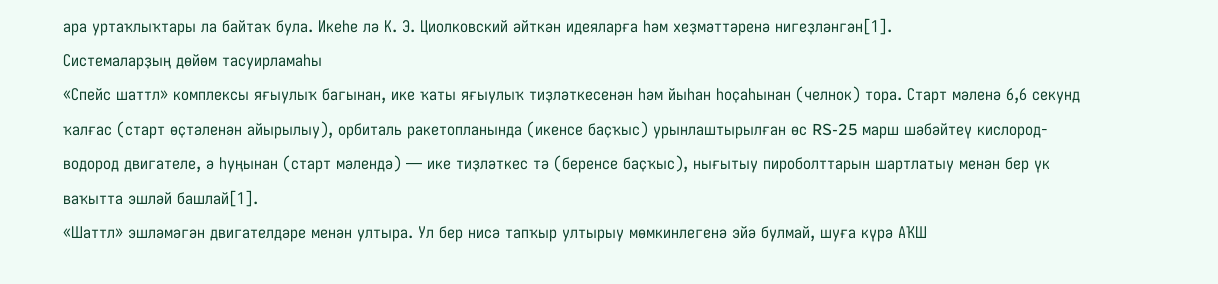ара уртаҡлыҡтары ла байтаҡ була. Икеһе лә К. Э. Циолковский әйткән идеяларға һәм хеҙмәттәренә нигеҙләнгән[1].
Системаларҙың дөйөм тасуирламаһы
«Спейс шаттл» комплексы яғыулыҡ багынан, ике ҡаты яғыулыҡ тиҙләткесенән һәм йыһан һоҫаһынан (челнок) тора. Старт мәленә 6,6 секунд ҡалғас (старт өҫтәленән айырылыу), орбиталь ракетопланында (икенсе баҫҡыс) урынлаштырылған өс RS-25 марш шәбәйтеү кислород-водород двигателе, ә һуңынан (старт мәлендә) — ике тиҙләткес тә (беренсе баҫҡыс), нығытыу пироболттарын шартлатыу менән бер үк ваҡытта эшләй башлай[1].
«Шаттл» эшләмәгән двигателдәре менән ултыра. Ул бер нисә тапҡыр ултырыу мөмкинлегенә эйә булмай, шуға күрә АҠШ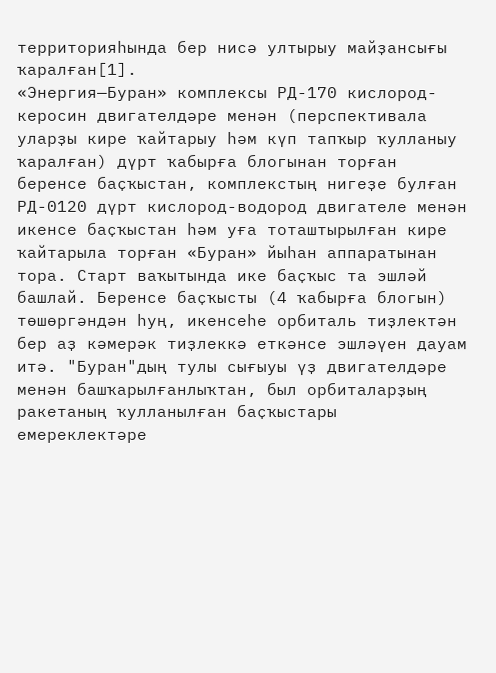территорияһында бер нисә ултырыу майҙансығы ҡаралған[1].
«Энергия—Буран» комплексы РД-170 кислород-керосин двигателдәре менән (перспективала уларҙы кире ҡайтарыу һәм күп тапҡыр ҡулланыу ҡаралған) дүрт ҡабырға блогынан торған беренсе баҫҡыстан, комплекстың нигеҙе булған РД-0120 дүрт кислород-водород двигателе менән икенсе баҫҡыстан һәм уға тоташтырылған кире ҡайтарыла торған «Буран» йыһан аппаратынан тора. Старт ваҡытында ике баҫҡыс та эшләй башлай. Беренсе баҫҡысты (4 ҡабырға блогын) төшөргәндән һуң, икенсеһе орбиталь тиҙлектән бер аҙ кәмерәк тиҙлеккә еткәнсе эшләүен дауам итә. "Буран"дың тулы сығыуы үҙ двигателдәре менән башҡарылғанлыҡтан, был орбиталарҙың ракетаның ҡулланылған баҫҡыстары емереклектәре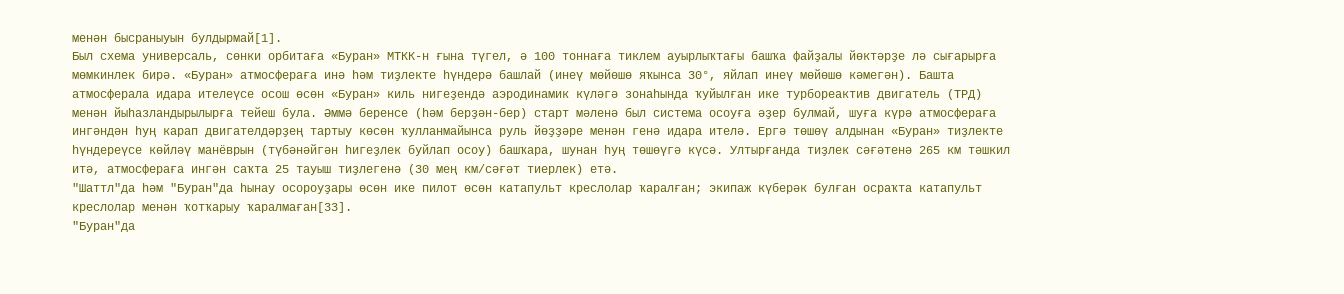менән бысраныуын булдырмай[1].
Был схема универсаль, сөнки орбитаға «Буран» МТКК-н ғына түгел, ә 100 тоннаға тиклем ауырлыҡтағы башҡа файҙалы йөктәрҙе лә сығарырға мөмкинлек бирә. «Буран» атмосфераға инә һәм тиҙлекте һүндерә башлай (инеү мөйөшө яҡынса 30°, яйлап инеү мөйөшө кәмегән). Башта атмосферала идара ителеүсе осош өсөн «Буран» киль нигеҙендә аэродинамик күләгә зонаһында ҡуйылған ике турбореактив двигатель (ТРД) менән йыһазландырылырға тейеш була. Әммә беренсе (һәм берҙән-бер) старт мәленә был система осоуға әҙер булмай, шуға күрә атмосфераға ингәндән һуң карап двигателдәрҙең тартыу көсөн ҡулланмайынса руль йөҙҙәре менән генә идара ителә. Ергә төшөү алдынан «Буран» тиҙлекте һүндереүсе көйләү манёврын (түбәнәйгән һигеҙлек буйлап осоу) башҡара, шунан һуң төшөүгә күсә. Ултырғанда тиҙлек сәғәтенә 265 км тәшкил итә, атмосфераға ингән саҡта 25 тауыш тиҙлегенә (30 мең км/сәғәт тиерлек) етә.
"Шаттл"да һәм "Буран"да һынау осороуҙары өсөн ике пилот өсөн катапульт креслолар ҡаралған; экипаж күберәк булған осраҡта катапульт креслолар менән ҡотҡарыу ҡаралмаған[33].
"Буран"да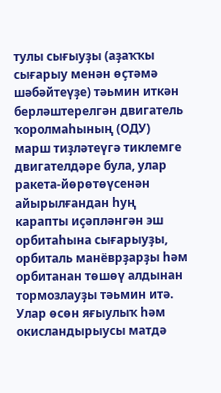тулы сығыуҙы (аҙаҡҡы сығарыу менән өҫтәмә шәбәйтеүҙе) тәьмин иткән берләштерелгән двигатель ҡоролмаһының (ОДУ) марш тиҙләтеүгә тиклемге двигателдәре була, улар ракета-йөрөтөүсенән айырылғандан һуң карапты иҫәпләнгән эш орбитаһына сығарыуҙы, орбиталь манёврҙарҙы һәм орбитанан төшөү алдынан тормозлауҙы тәьмин итә. Улар өсөн яғыулыҡ һәм окисландырыусы матдә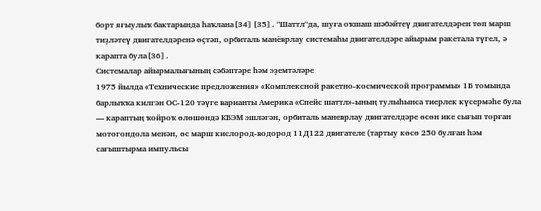борт яғыулыҡ бактарында һаҡлана[34][35]. "Шаттл"да, шуға оҡшаш шәбәйтеү двигателдәрен төп марш тиҙләтеү двигателдәренә өҫтәп, орбиталь манёврлау системаһы двигателдәре айырым ракетала түгел, ә карапта була[36].
Системалар айырмалығының сәбәптәре һәм эҙемтәләре
1975 йылда «Технические предложения» «Комплексной ракетно-космической программы» 1Б томында барлыҡҡа килгән ОС-120 тәүге варианты Америка «Спейс шаттл»-ының тулыһынса тиерлек күсермәһе була — караптың ҡойроҡ өлөшөндә КБЭМ эшләгән, орбиталь маневрлау двигателдәре өсөн ике сығып торған мотогондола менән, өс марш кислород-водород 11Д122 двигателе (тартыу көсө 250 булған һәм сағыштырма импульсы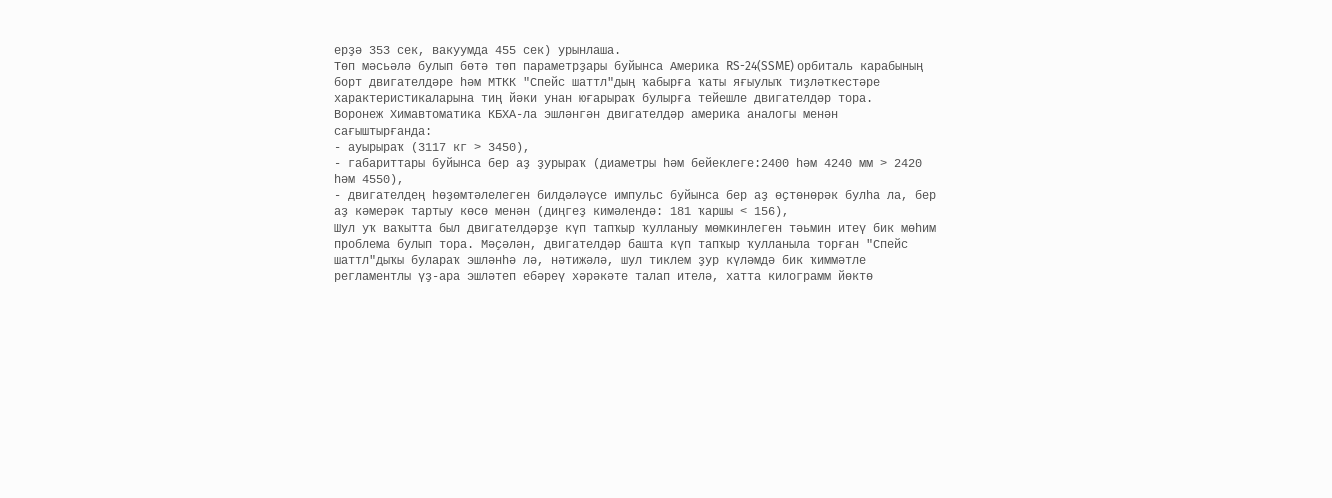ерҙә 353 сек, вакуумда 455 сек) урынлаша.
Төп мәсьәлә булып бөтә төп параметрҙары буйынса Америка RS-24(SSME) орбиталь карабының борт двигателдәре һәм МТКК "Спейс шаттл"дың ҡабырға ҡаты яғыулыҡ тиҙләткестәре характеристикаларына тиң йәки унан юғарыраҡ булырға тейешле двигателдәр тора.
Воронеж Химавтоматика КБХА-ла эшләнгән двигателдәр америка аналогы менән сағыштырғанда:
- ауырыраҡ (3117 кг > 3450),
- габариттары буйынса бер аҙ ҙурыраҡ (диаметры һәм бейеклеге:2400 һәм 4240 мм > 2420 һәм 4550),
- двигателдең һөҙөмтәлелеген билдәләүсе импульс буйынса бер аҙ өҫтөнөрәк булһа ла, бер аҙ кәмерәк тартыу көсө менән (диңгеҙ кимәлендә: 181 ҡаршы < 156),
Шул уҡ ваҡытта был двигателдәрҙе күп тапҡыр ҡулланыу мөмкинлеген тәьмин итеү бик мөһим проблема булып тора. Мәҫәлән, двигателдәр башта күп тапҡыр ҡулланыла торған "Спейс шаттл"дыҡы булараҡ эшләнһә лә, нәтижәлә, шул тиклем ҙур күләмдә бик ҡиммәтле регламентлы үҙ-ара эшләтеп ебәреү хәрәкәте талап ителә, хатта килограмм йөктө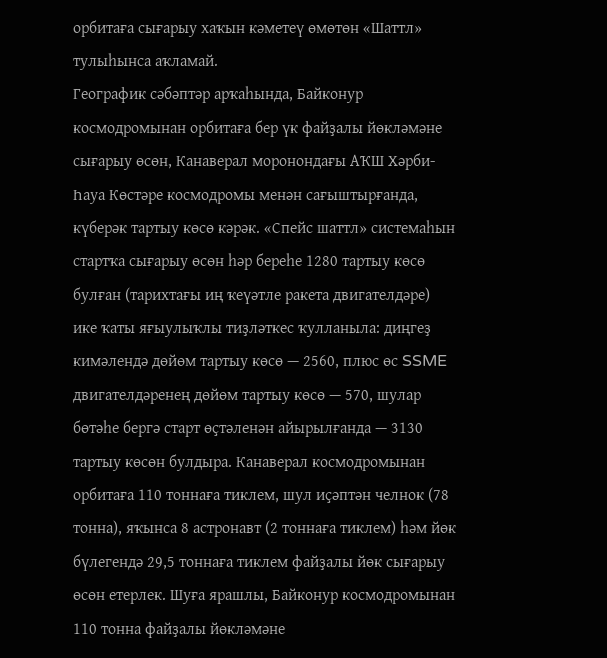орбитаға сығарыу хаҡын кәметеү өмөтөн «Шаттл» тулыһынса аҡламай.
Географик сәбәптәр арҡаһында, Байконур космодромынан орбитаға бер үк файҙалы йөкләмәне сығарыу өсөн, Канаверал моронондағы АҠШ Хәрби-Һауа Көстәре космодромы менән сағыштырғанда, күберәк тартыу көсө кәрәк. «Спейс шаттл» системаһын стартҡа сығарыу өсөн һәр береһе 1280 тартыу көсө булған (тарихтағы иң ҡеүәтле ракета двигателдәре) ике ҡаты яғыулыҡлы тиҙләткес ҡулланыла: диңгеҙ кимәлендә дөйөм тартыу көсө — 2560, плюс өс SSME двигателдәренең дөйөм тартыу көсө — 570, шулар бөтәһе бергә старт өҫтәленән айырылғанда — 3130 тартыу көсөн булдыра. Канаверал космодромынан орбитаға 110 тоннаға тиклем, шул иҫәптән челнок (78 тонна), яҡынса 8 астронавт (2 тоннаға тиклем) һәм йөк бүлегендә 29,5 тоннаға тиклем файҙалы йөк сығарыу өсөн етерлек. Шуға ярашлы, Байконур космодромынан 110 тонна файҙалы йөкләмәне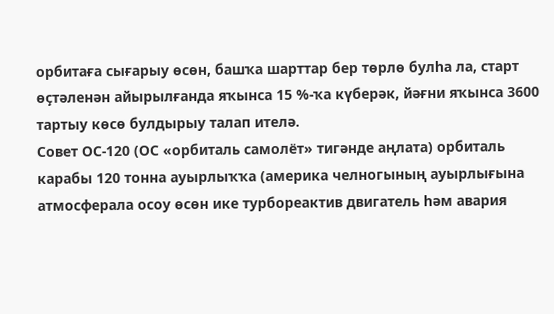орбитаға сығарыу өсөн, башҡа шарттар бер төрлө булһа ла, старт өҫтәленән айырылғанда яҡынса 15 %-ҡа күберәк, йәғни яҡынса 3600 тартыу көсө булдырыу талап ителә.
Совет ОС-120 (ОС «орбиталь самолёт» тигәнде аңлата) орбиталь карабы 120 тонна ауырлыҡҡа (америка челногының ауырлығына атмосферала осоу өсөн ике турбореактив двигатель һәм авария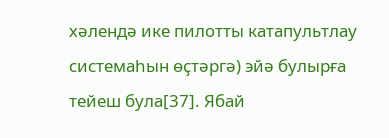хәлендә ике пилотты катапультлау системаһын өҫтәргә) эйә булырға тейеш була[37]. Ябай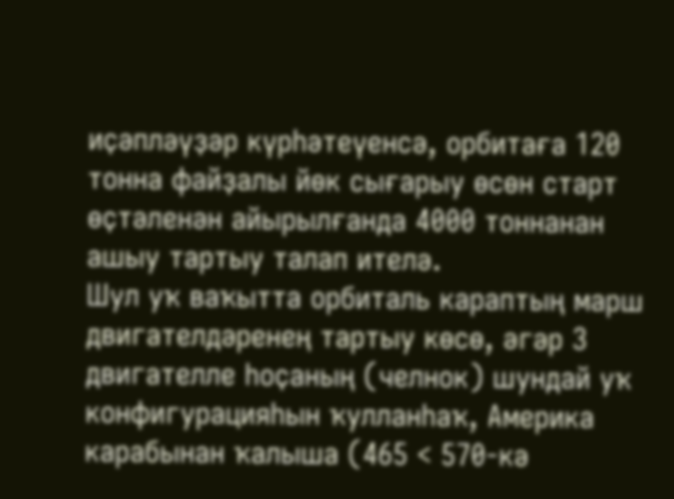иҫәпләүҙәр күрһәтеүенсә, орбитаға 120 тонна файҙалы йөк сығарыу өсөн старт өҫтәленән айырылғанда 4000 тоннанан ашыу тартыу талап ителә.
Шул уҡ ваҡытта орбиталь караптың марш двигателдәренең тартыу көсө, әгәр 3 двигателле һоҫаның (челнок) шундай уҡ конфигурацияһын ҡулланһаҡ, Америка карабынан ҡалыша (465 < 570-кә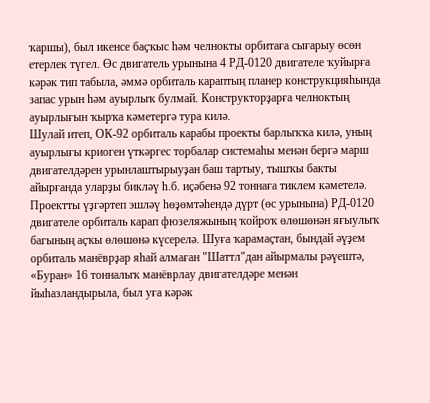ҡаршы), был икенсе баҫҡыс һәм челнокты орбитаға сығарыу өсөн етерлек түгел. Өс двигатель урынына 4 РД-0120 двигателе ҡуйырға кәрәк тип табыла, әммә орбиталь караптың планер конструкцияһында запас урын һәм ауырлыҡ булмай. Конструкторҙарға челноктың ауырлығын ҡырҡа кәметергә тура килә.
Шулай итеп, ОК-92 орбиталь карабы проекты барлыҡҡа килә, уның ауырлығы криоген үткәргес торбалар системаһы менән бергә марш двигателдәрен урынлаштырыуҙан баш тартыу, тышҡы бакты айырғанда уларҙы бикләү һ.б. иҫәбенә 92 тоннаға тиклем кәметелә. Проектты үҙгәртеп эшләү һөҙөмтәһендә дүрт (өс урынына) РД-0120 двигателе орбиталь карап фюзеляжының ҡойроҡ өлөшөнән яғыулыҡ багының аҫҡы өлөшөнә күсерелә. Шуға ҡарамаҫтан, бындай әүҙем орбиталь манёврҙар яһай алмаған "Шаттл"дан айырмалы рәүештә, «Буран» 16 тонналыҡ манёврлау двигателдәре менән йыһазландырыла, был уға кәрәк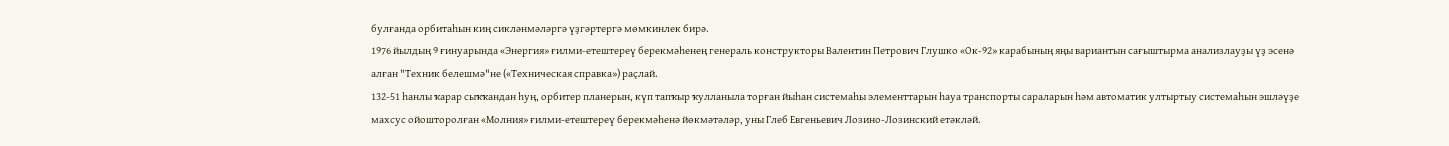булғанда орбитаһын киң сикләнмәләргә үҙгәртергә мөмкинлек бирә.
1976 йылдың 9 ғинуарында «Энергия» ғилми-етештереү берекмәһенең генераль конструкторы Валентин Петрович Глушко «Ок-92» карабының яңы вариантын сағыштырма анализлауҙы үҙ эсенә алған "Техник белешмә"не («Техническая справка») раҫлай.
132-51 һанлы ҡарар сыҡҡандан һуң, орбитер планерын, күп тапҡыр ҡулланыла торған йыһан системаһы элементтарын һауа транспорты сараларын һәм автоматик ултыртыу системаһын эшләүҙе махсус ойошторолған «Молния» ғилми-етештереү берекмәһенә йөкмәтәләр, уны Глеб Евгеньевич Лозино-Лозинский етәкләй.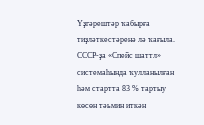Үҙгәрештәр ҡабырға тиҙләткестәренә лә ҡағыла. СССР-ҙа «Спейс шаттл» системаһында ҡулланылған һәм стартта 83 % тартыу көсөн тәьмин иткән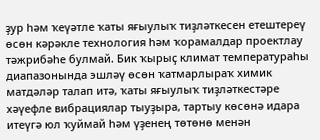ҙур һәм ҡеүәтле ҡаты яғыулыҡ тиҙләткесен етештереү өсөн кәрәкле технология һәм ҡорамалдар проектлау тәжрибәһе булмай. Бик ҡырыҫ климат температураһы диапазонында эшләү өсөн ҡатмарлыраҡ химик матдәләр талап итә, ҡаты яғыулыҡ тиҙләткестәре хәүефле вибрациялар тыуҙыра, тартыу көсөнә идара итеүгә юл ҡуймай һәм үҙенең төтөнө менән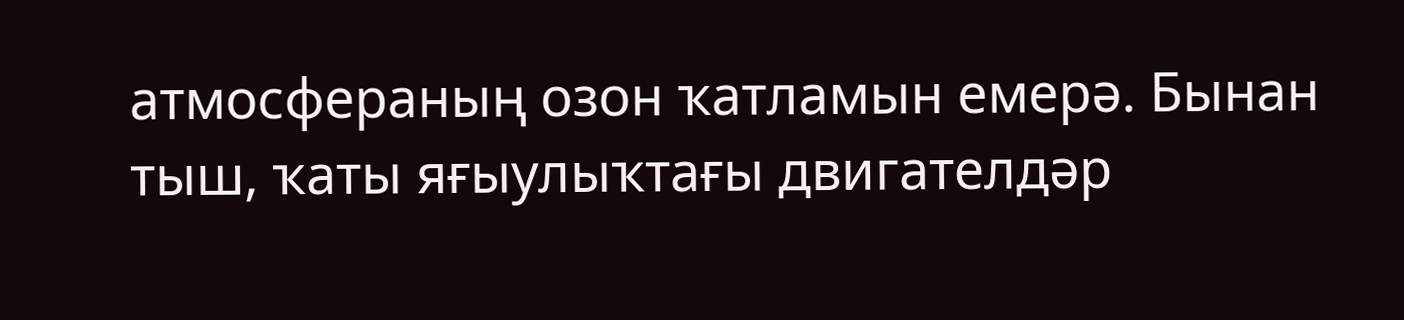атмосфераның озон ҡатламын емерә. Бынан тыш, ҡаты яғыулыҡтағы двигателдәр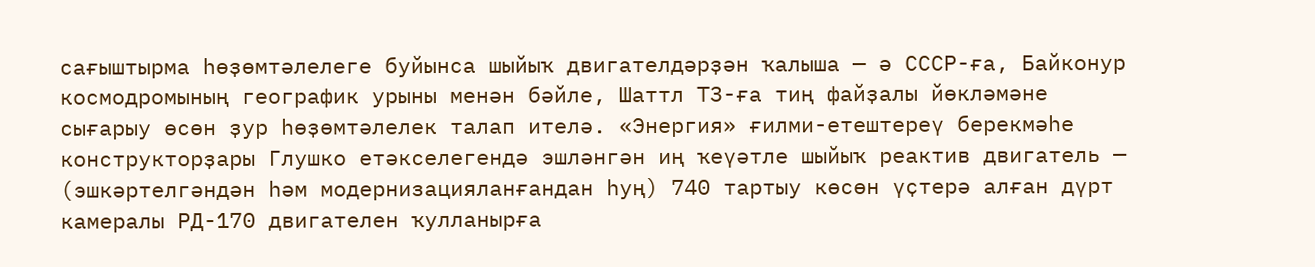сағыштырма һөҙөмтәлелеге буйынса шыйыҡ двигателдәрҙән ҡалыша — ә СССР-ға, Байконур космодромының географик урыны менән бәйле, Шаттл ТЗ-ға тиң файҙалы йөкләмәне сығарыу өсөн ҙур һөҙөмтәлелек талап ителә. «Энергия» ғилми-етештереү берекмәһе конструкторҙары Глушко етәкселегендә эшләнгән иң ҡеүәтле шыйыҡ реактив двигатель — (эшкәртелгәндән һәм модернизацияланғандан һуң) 740 тартыу көсөн үҫтерә алған дүрт камералы РД-170 двигателен ҡулланырға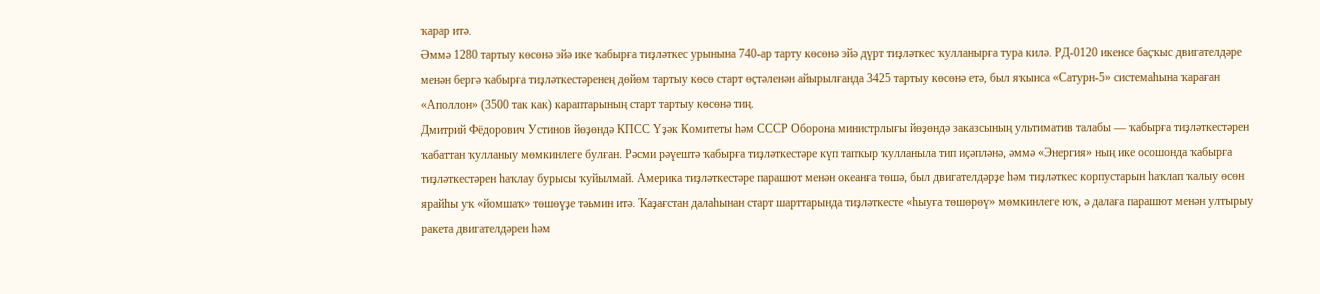ҡарар итә.
Әммә 1280 тартыу көсөнә эйә ике ҡабырға тиҙләткес урынына 740-ар тарту көсөнә эйә дүрт тиҙләткес ҡулланырға тура килә. РД-0120 икенсе баҫҡыс двигателдәре менән бергә ҡабырға тиҙләткестәренең дөйөм тартыу көсө старт өҫтәленән айырылғанда 3425 тартыу көсөнә етә, был яҡынса «Сатурн-5» системаһына ҡараған «Аполлон» (3500 так как) караптарының старт тартыу көсөнә тиң.
Дмитрий Фёдорович Устинов йөҙөндә КПСС Үҙәк Комитеты һәм СССР Оборона министрлығы йөҙөндә заказсының ультиматив талабы — ҡабырға тиҙләткестәрен ҡабаттан ҡулланыу мөмкинлеге булған. Рәсми рәүештә ҡабырға тиҙләткестәре күп тапҡыр ҡулланыла тип иҫәпләнә, әммә «Энергия» ның ике осошонда ҡабырға тиҙләткестәрен һаҡлау бурысы ҡуйылмай. Америка тиҙләткестәре парашют менән океанға төшә, был двигателдәрҙе һәм тиҙләткес корпустарын һаҡлап ҡалыу өсөн ярайһы уҡ «йомшаҡ» төшөүҙе тәьмин итә. Ҡаҙағстан далаһынан старт шарттарында тиҙләткесте «һыуға төшөрөү» мөмкинлеге юҡ, ә далаға парашют менән ултырыу ракета двигателдәрен һәм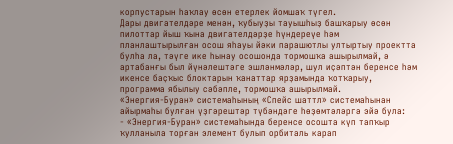корпустарын һаҡлау өсөн етерлек йомшаҡ түгел.
Дары двигателдәре менән, ҡубыуҙы тауышһыҙ башҡарыу өсөн пилоттар йыш ҡына двигателдәрҙе һүндереүе һәм планлаштырылған осош яһауы йәки парашютлы ултыртыу проектта булһа ла, тәүге ике һынау осошонда тормошҡа ашырылмай, ә артабанғы был йүнәлештәге эшләнмәләр, шул иҫәптән беренсе һәм икенсе баҫҡыс блоктарын ҡанаттар ярҙамында ҡотҡарыу, программа ябылыу сәбәпле, тормошҡа ашырылмай.
«Энергия-Буран» системаһының «Спейс шаттл» системаһынан айырмаһы булған үҙгәрештәр түбәндәге һөҙөмтәләргә эйә була:
- «Энергия-Буран» системаһында беренсе осошта күп тапҡыр ҡулланыла торған элемент булып орбиталь карап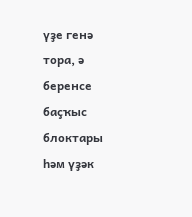үҙе генә тора, ә беренсе баҫҡыс блоктары һәм үҙәк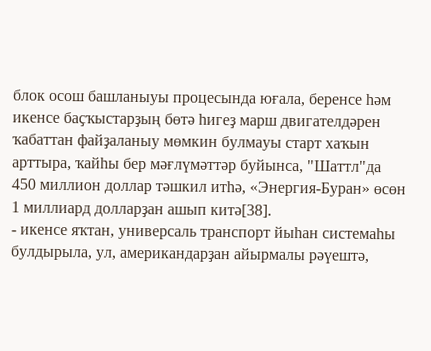блок осош башланыуы процесында юғала, беренсе һәм икенсе баҫҡыстарҙың бөтә һигеҙ марш двигателдәрен ҡабаттан файҙаланыу мөмкин булмауы старт хаҡын арттыра, ҡайһы бер мәғлүмәттәр буйынса, "Шаттл"да 450 миллион доллар тәшкил итһә, «Энергия-Буран» өсөн 1 миллиард долларҙан ашып китә[38].
- икенсе яҡтан, универсаль транспорт йыһан системаһы булдырыла, ул, американдарҙан айырмалы рәүештә,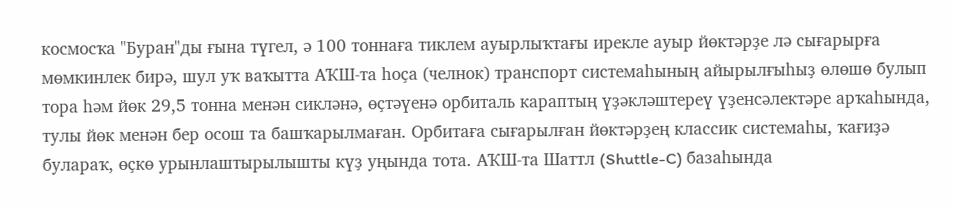космосҡа "Буран"ды ғына түгел, ә 100 тоннаға тиклем ауырлыҡтағы ирекле ауыр йөктәрҙе лә сығарырға мөмкинлек бирә, шул уҡ ваҡытта АҠШ-та һоҫа (челнок) транспорт системаһының айырылғыһыҙ өлөшө булып тора һәм йөк 29,5 тонна менән сикләнә, өҫтәүенә орбиталь караптың үҙәкләштереү үҙенсәлектәре арҡаһында, тулы йөк менән бер осош та башҡарылмаған. Орбитаға сығарылған йөктәрҙең классик системаһы, ҡағиҙә булараҡ, өҫкө урынлаштырылышты күҙ уңында тота. АҠШ-та Шаттл (Shuttle-C) базаһында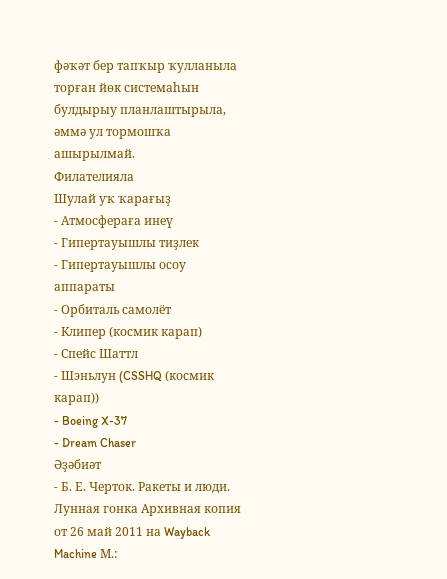фәҡәт бер тапҡыр ҡулланыла торған йөк системаһын булдырыу планлаштырыла, әммә ул тормошҡа ашырылмай.
Филателияла
Шулай уҡ ҡарағыҙ
- Атмосфераға инеү
- Гипертауышлы тиҙлек
- Гипертауышлы осоу аппараты
- Орбиталь самолёт
- Клипер (космик карап)
- Спейс Шаттл
- Шэньлун (CSSHQ (космик карап))
- Boeing X-37
- Dream Chaser
Әҙәбиәт
- Б. Е. Черток. Ракеты и люди. Лунная гонка Архивная копия от 26 май 2011 на Wayback Machine М.: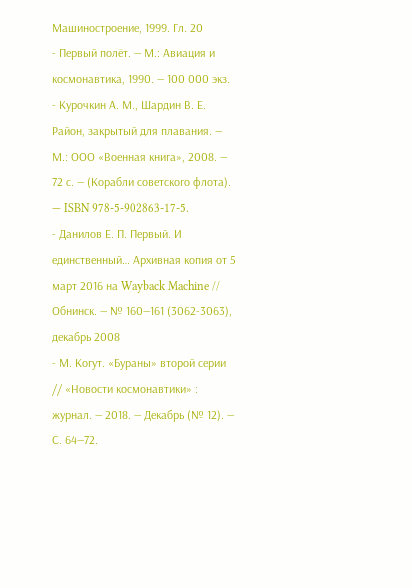Машиностроение, 1999. Гл. 20
- Первый полёт. — М.: Авиация и космонавтика, 1990. — 100 000 экз.
- Курочкин А. М., Шардин В. Е. Район, закрытый для плавания. — М.: ООО «Военная книга», 2008. — 72 с. — (Корабли советского флота). — ISBN 978-5-902863-17-5.
- Данилов Е. П. Первый. И единственный… Архивная копия от 5 март 2016 на Wayback Machine // Обнинск. — № 160—161 (3062-3063), декабрь 2008
- М. Когут. «Бураны» второй серии // «Новости космонавтики» : журнал. — 2018. — Декабрь (№ 12). — С. 64—72.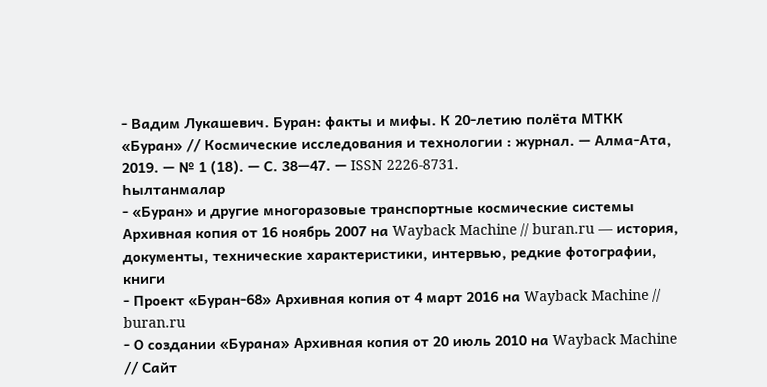- Вадим Лукашевич. Буран: факты и мифы. К 20-летию полёта МТКК «Буран» // Космические исследования и технологии : журнал. — Алма-Ата, 2019. — № 1 (18). — С. 38—47. — ISSN 2226-8731.
Һылтанмалар
- «Буран» и другие многоразовые транспортные космические системы Архивная копия от 16 ноябрь 2007 на Wayback Machine // buran.ru — история, документы, технические характеристики, интервью, редкие фотографии, книги
- Проект «Буран-68» Архивная копия от 4 март 2016 на Wayback Machine // buran.ru
- О создании «Бурана» Архивная копия от 20 июль 2010 на Wayback Machine // Сайт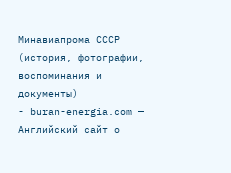Минавиапрома СССР (история, фотографии, воспоминания и документы)
- buran-energia.com — Английский сайт о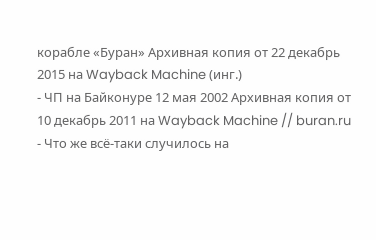корабле «Буран» Архивная копия от 22 декабрь 2015 на Wayback Machine (инг.)
- ЧП на Байконуре 12 мая 2002 Архивная копия от 10 декабрь 2011 на Wayback Machine // buran.ru
- Что же всё-таки случилось на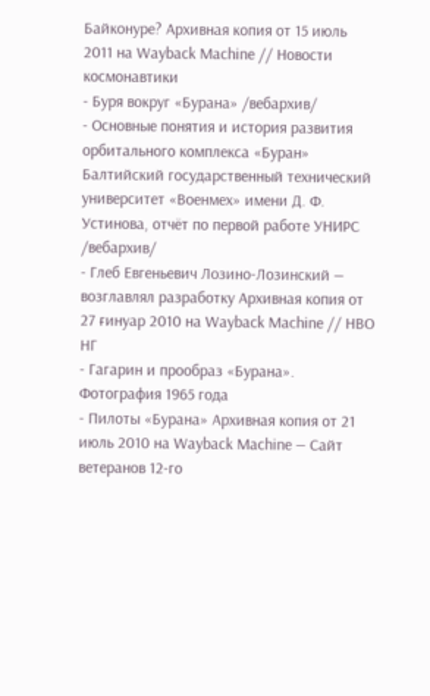Байконуре? Архивная копия от 15 июль 2011 на Wayback Machine // Новости космонавтики
- Буря вокруг «Бурана» /вебархив/
- Основные понятия и история развития орбитального комплекса «Буран» Балтийский государственный технический университет «Военмех» имени Д. Ф. Устинова, отчёт по первой работе УНИРС /вебархив/
- Глеб Евгеньевич Лозино-Лозинский — возглавлял разработку Архивная копия от 27 ғинуар 2010 на Wayback Machine // НВО НГ
- Гагарин и прообраз «Бурана». Фотография 1965 года
- Пилоты «Бурана» Архивная копия от 21 июль 2010 на Wayback Machine — Сайт ветеранов 12-го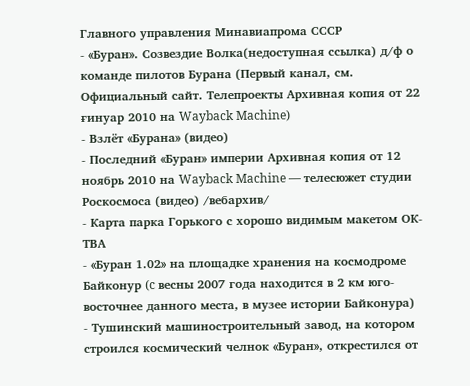Главного управления Минавиапрома СССР
- «Буран». Созвездие Волка(недоступная ссылка) д/ф о команде пилотов Бурана (Первый канал, см. Официальный сайт. Телепроекты Архивная копия от 22 ғинуар 2010 на Wayback Machine)
- Взлёт «Бурана» (видео)
- Последний «Буран» империи Архивная копия от 12 ноябрь 2010 на Wayback Machine — телесюжет студии Роскосмоса (видео) /вебархив/
- Карта парка Горького с хорошо видимым макетом ОК-ТВА
- «Буран 1.02» на площадке хранения на космодроме Байконур (c весны 2007 года находится в 2 км юго-восточнее данного места, в музее истории Байконура)
- Тушинский машиностроительный завод, на котором строился космический челнок «Буран», открестился от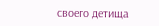своего детища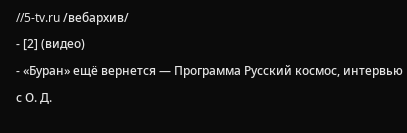//5-tv.ru /вебархив/
- [2] (видео)
- «Буран» ещё вернется — Программа Русский космос, интервью с О. Д.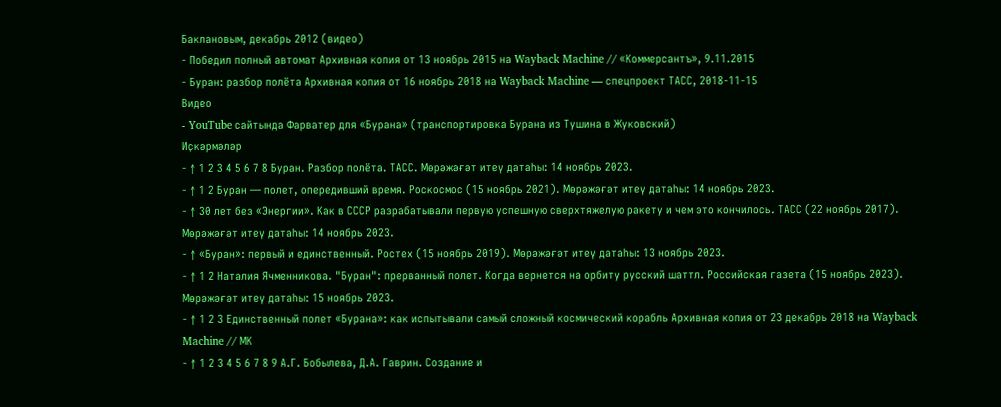Баклановым, декабрь 2012 (видео)
- Победил полный автомат Архивная копия от 13 ноябрь 2015 на Wayback Machine // «Коммерсантъ», 9.11.2015
- Буран: разбор полёта Архивная копия от 16 ноябрь 2018 на Wayback Machine — спецпроект ТАСС, 2018-11-15
Видео
- YouTube сайтында Фарватер для «Бурана» (транспортировка Бурана из Тушина в Жуковский)
Иҫкәрмәләр
- ↑ 1 2 3 4 5 6 7 8 Буран. Разбор полёта. ТАСС. Мөрәжәғәт итеү датаһы: 14 ноябрь 2023.
- ↑ 1 2 Буран — полет, опередивший время. Роскосмос (15 ноябрь 2021). Мөрәжәғәт итеү датаһы: 14 ноябрь 2023.
- ↑ 30 лет без «Энергии». Как в СССР разрабатывали первую успешную сверхтяжелую ракету и чем это кончилось. ТАСС (22 ноябрь 2017). Мөрәжәғәт итеү датаһы: 14 ноябрь 2023.
- ↑ «Буран»: первый и единственный. Ростех (15 ноябрь 2019). Мөрәжәғәт итеү датаһы: 13 ноябрь 2023.
- ↑ 1 2 Наталия Ячменникова. "Буран": прерванный полет. Когда вернется на орбиту русский шаттл. Российская газета (15 ноябрь 2023). Мөрәжәғәт итеү датаһы: 15 ноябрь 2023.
- ↑ 1 2 3 Единственный полет «Бурана»: как испытывали самый сложный космический корабль Архивная копия от 23 декабрь 2018 на Wayback Machine // МК
- ↑ 1 2 3 4 5 6 7 8 9 А.Г. Бобылева, Д.А. Гаврин. Создание и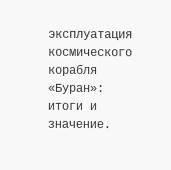эксплуатация космического корабля «Буран»: итоги и значение.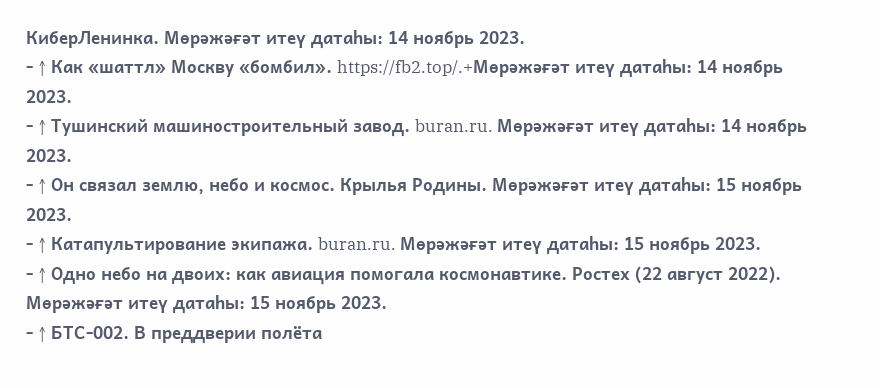КиберЛенинка. Мөрәжәғәт итеү датаһы: 14 ноябрь 2023.
- ↑ Как «шаттл» Москву «бомбил». https://fb2.top/.+Мөрәжәғәт итеү датаһы: 14 ноябрь 2023.
- ↑ Тушинский машиностроительный завод. buran.ru. Мөрәжәғәт итеү датаһы: 14 ноябрь 2023.
- ↑ Он связал землю, небо и космос. Крылья Родины. Мөрәжәғәт итеү датаһы: 15 ноябрь 2023.
- ↑ Катапультирование экипажа. buran.ru. Мөрәжәғәт итеү датаһы: 15 ноябрь 2023.
- ↑ Одно небо на двоих: как авиация помогала космонавтике. Ростех (22 август 2022). Мөрәжәғәт итеү датаһы: 15 ноябрь 2023.
- ↑ БТС-002. В преддверии полёта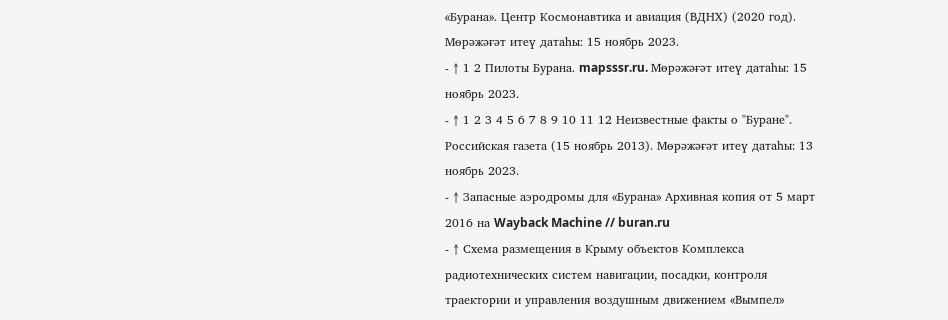«Бурана». Центр Космонавтика и авиация (ВДНХ) (2020 год). Мөрәжәғәт итеү датаһы: 15 ноябрь 2023.
- ↑ 1 2 Пилоты Бурана. mapsssr.ru. Мөрәжәғәт итеү датаһы: 15 ноябрь 2023.
- ↑ 1 2 3 4 5 6 7 8 9 10 11 12 Неизвестные факты о "Буране". Российская газета (15 ноябрь 2013). Мөрәжәғәт итеү датаһы: 13 ноябрь 2023.
- ↑ Запасные аэродромы для «Бурана» Архивная копия от 5 март 2016 на Wayback Machine // buran.ru
- ↑ Схема размещения в Крыму объектов Комплекса радиотехнических систем навигации, посадки, контроля траектории и управления воздушным движением «Вымпел»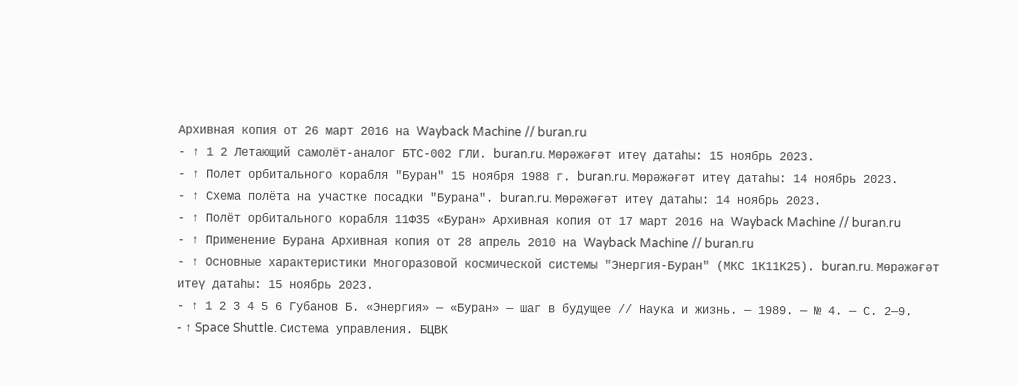Архивная копия от 26 март 2016 на Wayback Machine // buran.ru
- ↑ 1 2 Летающий самолёт-аналог БТС-002 ГЛИ. buran.ru. Мөрәжәғәт итеү датаһы: 15 ноябрь 2023.
- ↑ Полет орбитального корабля "Буран" 15 ноября 1988 г. buran.ru. Мөрәжәғәт итеү датаһы: 14 ноябрь 2023.
- ↑ Схема полёта на участке посадки "Бурана". buran.ru. Мөрәжәғәт итеү датаһы: 14 ноябрь 2023.
- ↑ Полёт орбитального корабля 11Ф35 «Буран» Архивная копия от 17 март 2016 на Wayback Machine // buran.ru
- ↑ Применение Бурана Архивная копия от 28 апрель 2010 на Wayback Machine // buran.ru
- ↑ Основные характеристики Многоразовой космической системы "Энергия-Буран" (МКС 1К11К25). buran.ru. Мөрәжәғәт итеү датаһы: 15 ноябрь 2023.
- ↑ 1 2 3 4 5 6 Губанов Б. «Энергия» — «Буран» — шаг в будущее // Наука и жизнь. — 1989. — № 4. — С. 2—9.
- ↑ Space Shuttle. Система управления. БЦВК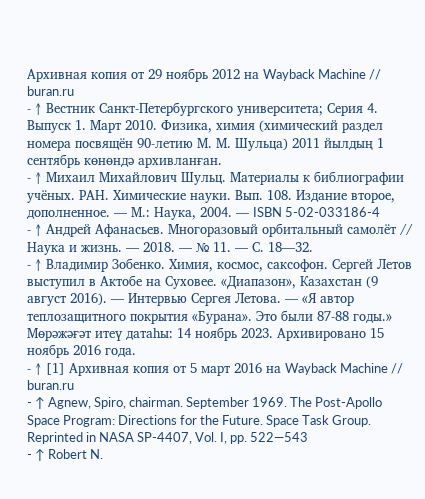Архивная копия от 29 ноябрь 2012 на Wayback Machine // buran.ru
- ↑ Вестник Санкт-Петербургского университета; Серия 4. Выпуск 1. Март 2010. Физика, химия (химический раздел номера посвящён 90-летию М. М. Шульца) 2011 йылдың 1 сентябрь көнөндә архивланған.
- ↑ Михаил Михайлович Шульц. Материалы к библиографии учёных. РАН. Химические науки. Вып. 108. Издание второе, дополненное. — М.: Наука, 2004. — ISBN 5-02-033186-4
- ↑ Андрей Афанасьев. Многоразовый орбитальный самолёт // Наука и жизнь. — 2018. — № 11. — С. 18—32.
- ↑ Владимир Зобенко. Химия, космос, саксофон. Сергей Летов выступил в Актобе на Суховее. «Диапазон», Казахстан (9 август 2016). — Интервью Сергея Летова. — «Я автор теплозащитного покрытия «Бурана». Это были 87-88 годы.» Мөрәжәғәт итеү датаһы: 14 ноябрь 2023. Архивировано 15 ноябрь 2016 года.
- ↑ [1] Архивная копия от 5 март 2016 на Wayback Machine // buran.ru
- ↑ Agnew, Spiro, chairman. September 1969. The Post-Apollo Space Program: Directions for the Future. Space Task Group. Reprinted in NASA SP-4407, Vol. I, pp. 522—543
- ↑ Robert N.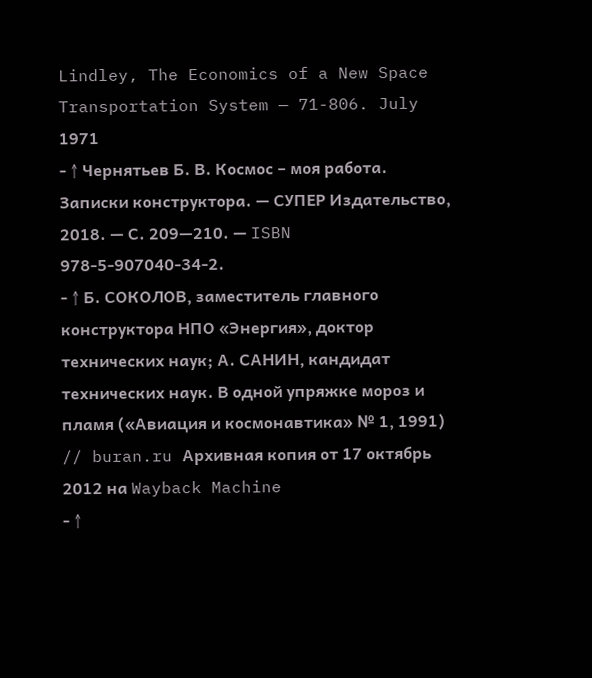Lindley, The Economics of a New Space Transportation System — 71-806. July 1971
- ↑ Чернятьев Б. В. Космос – моя работа. Записки конструктора. — СУПЕР Издательство, 2018. — С. 209—210. — ISBN 978-5-907040-34-2.
- ↑ Б. СОКОЛОВ, заместитель главного конструктора НПО «Энергия», доктор технических наук; А. САНИН, кандидат технических наук. В одной упряжке мороз и пламя («Авиация и космонавтика» № 1, 1991) // buran.ru Архивная копия от 17 октябрь 2012 на Wayback Machine
- ↑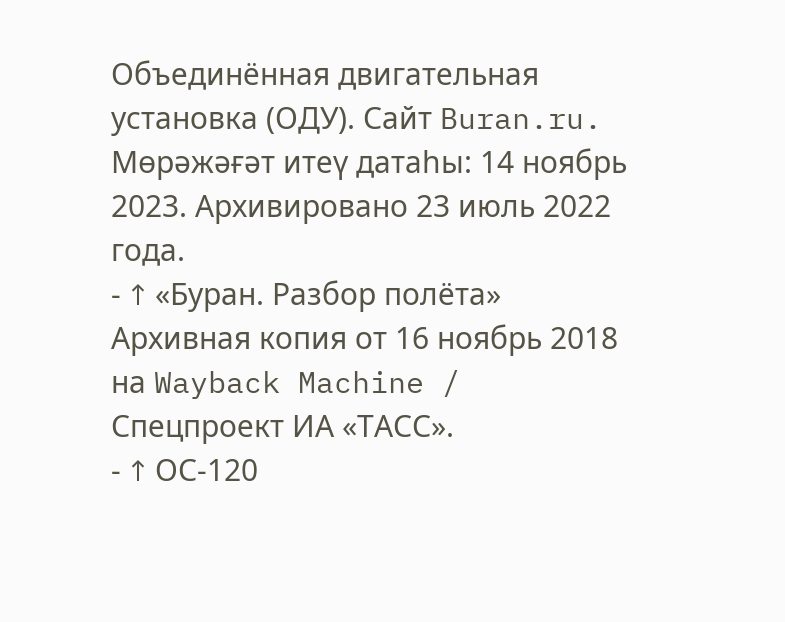Объединённая двигательная установка (ОДУ). Сайт Buran.ru. Мөрәжәғәт итеү датаһы: 14 ноябрь 2023. Архивировано 23 июль 2022 года.
- ↑ «Буран. Разбор полёта» Архивная копия от 16 ноябрь 2018 на Wayback Machine / Спецпроект ИА «ТАСС».
- ↑ ОС-120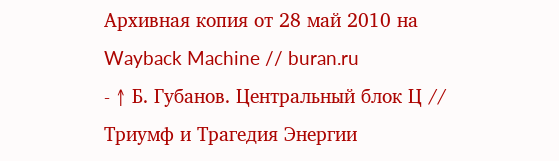Архивная копия от 28 май 2010 на Wayback Machine // buran.ru
- ↑ Б. Губанов. Центральный блок Ц // Триумф и Трагедия Энергии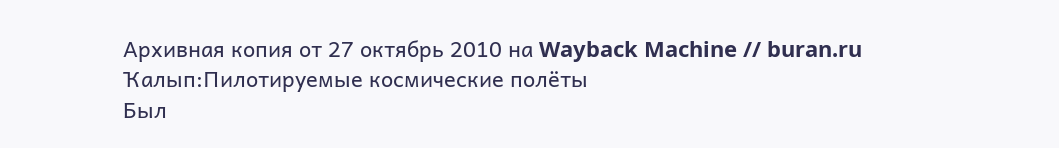Архивная копия от 27 октябрь 2010 на Wayback Machine // buran.ru
Ҡалып:Пилотируемые космические полёты
Был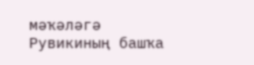мәҡәләгә Рувикиның башҡа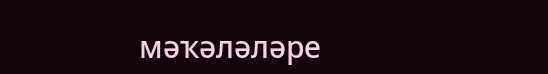мәҡәләләре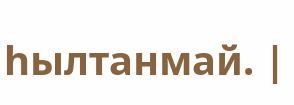һылтанмай. |